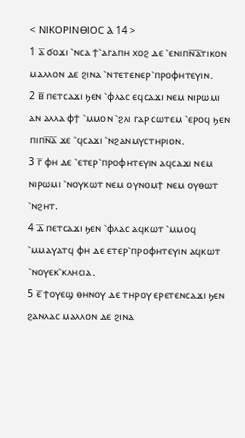< ⲚⲒⲔⲞⲢⲒⲚⲐⲒⲞⲤ Ⲁ 14 >
1 ⲁ̅ ϭⲟϫⲓ ⳿ⲛⲥⲁ ϯ⳿ⲁⲅⲁⲡⲏ ⲭⲟϩ ⲇⲉ ⳿ⲉⲛⲓⲡⲛ̅ⲁ̅ⲧⲓⲕⲟⲛ ⲙⲁⲗⲗⲟⲛ ⲇⲉ ϩⲓⲛⲁ ⳿ⲛⲧⲉⲧⲉⲛⲉⲣ⳿ⲡⲣⲟⲫⲏⲧⲉⲩⲓⲛ.
2 ⲃ̅ ⲡⲉⲧⲥⲁϫⲓ ϧⲉⲛ ⳿ⲫⲗⲁⲥ ⲉϥⲥⲁϫⲓ ⲛⲉⲙ ⲛⲓⲣⲱⲙⲓ ⲁⲛ ⲁⲗⲗⲁ ⲫϯ ⳿ⲙⲙⲟⲛ ⳿ϩⲗⲓ ⲅⲁⲣ ⲥⲱⲧⲉⲙ ⳿ⲉⲣⲟϥ ϧⲉⲛ ⲡⲓⲡⲛ̅ⲁ̅ ϫⲉ ⳿ϥⲥⲁϫⲓ ⳿ⲛϩⲁⲛⲙⲩⲥⲧⲏⲣⲓⲟⲛ.
3 ⲅ̅ ⲫⲏ ⲇⲉ ⳿ⲉⲧⲉⲣ⳿ⲡⲣⲟⲫⲏⲧⲉⲩⲓⲛ ⲁϥⲥⲁϫⲓ ⲛⲉⲙ ⲛⲓⲣⲱⲙⲓ ⳿ⲛⲟⲩⲕⲱⲧ ⲛⲉⲙ ⲟⲩⲛⲟⲙϯ ⲛⲉⲙ ⲟⲩⲑⲱⲧ ⳿ⲛϩⲏⲧ.
4 ⲇ̅ ⲡⲉⲧⲥⲁϫⲓ ϧⲉⲛ ⳿ⲫⲗⲁⲥ ⲁϥⲕⲱⲧ ⳿ⲙⲙⲟϥ ⳿ⲙⲙⲁⲩⲁⲧϥ ⲫⲏ ⲇⲉ ⲉⲧⲉⲣ⳿ⲡⲣⲟⲫⲏⲧⲉⲩⲓⲛ ⲁϥⲕⲱⲧ ⳿ⲛⲟⲩⲉⲕ⳿ⲕⲗⲏⲥⲓⲁ.
5 ⲉ̅ ϯⲟⲩⲉϣ ⲑⲏⲛⲟⲩ ⲇⲉ ⲧⲏⲣⲟⲩ ⲉⲣⲉⲧⲉⲛⲥⲁϫⲓ ϧⲉⲛ ϩⲁⲛⲗⲁⲥ ⲙⲁⲗⲗⲟⲛ ⲇⲉ ϩⲓⲛⲁ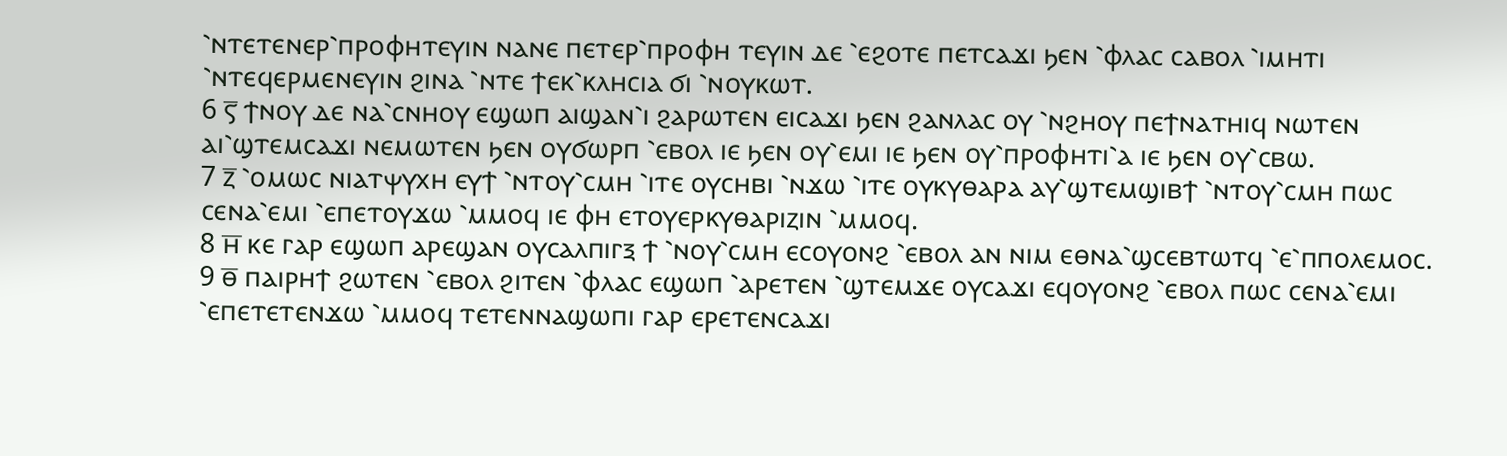⳿ⲛⲧⲉⲧⲉⲛⲉⲣ⳿ⲡⲣⲟⲫⲏⲧⲉⲩⲓⲛ ⲛⲁⲛⲉ ⲡⲉⲧⲉⲣ⳿ⲡⲣⲟⲫⲏ ⲧⲉⲩⲓⲛ ⲇⲉ ⳿ⲉϩⲟⲧⲉ ⲡⲉⲧⲥⲁϫⲓ ϧⲉⲛ ⳿ⲫⲗⲁⲥ ⲥⲁⲃⲟⲗ ⳿ⲓⲙⲏⲧⲓ ⳿ⲛⲧⲉϥⲉⲣⲙⲉⲛⲉⲩⲓⲛ ϩⲓⲛⲁ ⳿ⲛⲧⲉ ϯⲉⲕ⳿ⲕⲗⲏⲥⲓⲁ ϭⲓ ⳿ⲛⲟⲩⲕⲱⲧ.
6 ⲋ̅ ϯⲛⲟⲩ ⲇⲉ ⲛⲁ⳿ⲥⲛⲏⲟⲩ ⲉϣⲱⲡ ⲁⲓϣⲁⲛ⳿ⲓ ϩⲁⲣⲱⲧⲉⲛ ⲉⲓⲥⲁϫⲓ ϧⲉⲛ ϩⲁⲛⲗⲁⲥ ⲟⲩ ⳿ⲛϩⲏⲟⲩ ⲡⲉϯⲛⲁⲧⲏⲓϥ ⲛⲱⲧⲉⲛ ⲁⲓ⳿ϣⲧⲉⲙⲥⲁϫⲓ ⲛⲉⲙⲱⲧⲉⲛ ϧⲉⲛ ⲟⲩϭⲱⲣⲡ ⳿ⲉⲃⲟⲗ ⲓⲉ ϧⲉⲛ ⲟⲩ⳿ⲉⲙⲓ ⲓⲉ ϧⲉⲛ ⲟⲩ⳿ⲡⲣⲟⲫⲏⲧⲓ⳿ⲁ ⲓⲉ ϧⲉⲛ ⲟⲩ⳿ⲥⲃⲱ.
7 ⲍ̅ ⳿ⲟⲙⲱⲥ ⲛⲓⲁⲧⲯⲩⲭⲏ ⲉⲩϯ ⳿ⲛⲧⲟⲩ⳿ⲥⲙⲏ ⳿ⲓⲧⲉ ⲟⲩⲥⲏⲃⲓ ⳿ⲛϫⲱ ⳿ⲓⲧⲉ ⲟⲩⲕⲩⲑⲁⲣⲁ ⲁⲩ⳿ϣⲧⲉⲙϣⲓⲃϯ ⳿ⲛⲧⲟⲩ⳿ⲥⲙⲏ ⲡⲱⲥ ⲥⲉⲛⲁ⳿ⲉⲙⲓ ⳿ⲉⲡⲉⲧⲟⲩϫⲱ ⳿ⲙⲙⲟϥ ⲓⲉ ⲫⲏ ⲉⲧⲟⲩⲉⲣⲕⲩⲑⲁⲣⲓⲍⲓⲛ ⳿ⲙⲙⲟϥ.
8 ⲏ̅ ⲕⲉ ⲅⲁⲣ ⲉϣⲱⲡ ⲁⲣⲉϣⲁⲛ ⲟⲩⲥⲁⲗⲡⲓⲅⲝ ϯ ⳿ⲛⲟⲩ⳿ⲥⲙⲏ ⲉⲥⲟⲩⲟⲛϩ ⳿ⲉⲃⲟⲗ ⲁⲛ ⲛⲓⲙ ⲉⲑⲛⲁ⳿ϣⲥⲉⲃⲧⲱⲧϥ ⳿ⲉ⳿ⲡⲡⲟⲗⲉⲙⲟⲥ.
9 ⲑ̅ ⲡⲁⲓⲣⲏϯ ϩⲱⲧⲉⲛ ⳿ⲉⲃⲟⲗ ϩⲓⲧⲉⲛ ⳿ⲫⲗⲁⲥ ⲉϣⲱⲡ ⳿ⲁⲣⲉⲧⲉⲛ ⳿ϣⲧⲉⲙϫⲉ ⲟⲩⲥⲁϫⲓ ⲉϥⲟⲩⲟⲛϩ ⳿ⲉⲃⲟⲗ ⲡⲱⲥ ⲥⲉⲛⲁ⳿ⲉⲙⲓ ⳿ⲉⲡⲉⲧⲉⲧⲉⲛϫⲱ ⳿ⲙⲙⲟϥ ⲧⲉⲧⲉⲛⲛⲁϣⲱⲡⲓ ⲅⲁⲣ ⲉⲣⲉⲧⲉⲛⲥⲁϫⲓ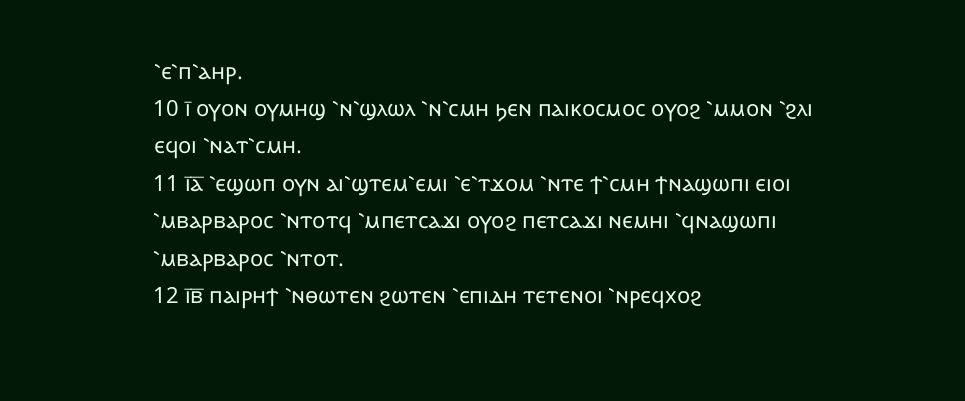⳿ⲉ⳿ⲡ⳿ⲁⲏⲣ.
10 ⲓ̅ ⲟⲩⲟⲛ ⲟⲩⲙⲏϣ ⳿ⲛ⳿ϣⲗⲱⲗ ⳿ⲛ⳿ⲥⲙⲏ ϧⲉⲛ ⲡⲁⲓⲕⲟⲥⲙⲟⲥ ⲟⲩⲟϩ ⳿ⲙⲙⲟⲛ ⳿ϩⲗⲓ ⲉϥⲟⲓ ⳿ⲛⲁⲧ⳿ⲥⲙⲏ.
11 ⲓ̅ⲁ̅ ⳿ⲉϣⲱⲡ ⲟⲩⲛ ⲁⲓ⳿ϣⲧⲉⲙ⳿ⲉⲙⲓ ⳿ⲉ⳿ⲧϫⲟⲙ ⳿ⲛⲧⲉ ϯ⳿ⲥⲙⲏ ϯⲛⲁϣⲱⲡⲓ ⲉⲓⲟⲓ ⳿ⲙⲃⲁⲣⲃⲁⲣⲟⲥ ⳿ⲛⲧⲟⲧϥ ⳿ⲙⲡⲉⲧⲥⲁϫⲓ ⲟⲩⲟϩ ⲡⲉⲧⲥⲁϫⲓ ⲛⲉⲙⲏⲓ ⳿ϥⲛⲁϣⲱⲡⲓ ⳿ⲙⲃⲁⲣⲃⲁⲣⲟⲥ ⳿ⲛⲧⲟⲧ.
12 ⲓ̅ⲃ̅ ⲡⲁⲓⲣⲏϯ ⳿ⲛⲑⲱⲧⲉⲛ ϩⲱⲧⲉⲛ ⳿ⲉⲡⲓⲇⲏ ⲧⲉⲧⲉⲛⲟⲓ ⳿ⲛⲣⲉϥⲭⲟϩ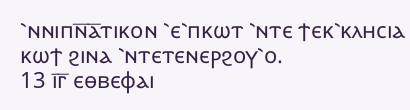⳿ⲛⲛⲓⲡⲛ̅ⲁ̅ⲧⲓⲕⲟⲛ ⳿ⲉ⳿ⲡⲕⲱⲧ ⳿ⲛⲧⲉ ϯⲉⲕ⳿ⲕⲗⲏⲥⲓⲁ ⲕⲱϯ ϩⲓⲛⲁ ⳿ⲛⲧⲉⲧⲉⲛⲉⲣϩⲟⲩ⳿ⲟ.
13 ⲓ̅ⲅ̅ ⲉⲑⲃⲉⲫⲁⲓ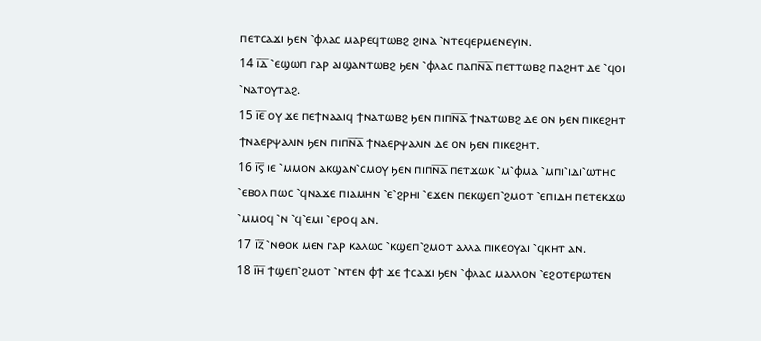ⲡⲉⲧⲥⲁϫⲓ ϧⲉⲛ ⳿ⲫⲗⲁⲥ ⲙⲁⲣⲉϥⲧⲱⲃϩ ϩⲓⲛⲁ ⳿ⲛⲧⲉϥⲉⲣⲙⲉⲛⲉⲩⲓⲛ.
14 ⲓ̅ⲇ̅ ⳿ⲉϣⲱⲡ ⲅⲁⲣ ⲁⲓϣⲁⲛⲧⲱⲃϩ ϧⲉⲛ ⳿ⲫⲗⲁⲥ ⲡⲁⲡⲛ̅ⲁ̅ ⲡⲉⲧⲧⲱⲃϩ ⲡⲁϩⲏⲧ ⲇⲉ ⳿ϥⲟⲓ ⳿ⲛⲁⲧⲟⲩⲧⲁϩ.
15 ⲓ̅ⲉ̅ ⲟⲩ ϫⲉ ⲡⲉϯⲛⲁⲁⲓϥ ϯⲛⲁⲧⲱⲃϩ ϧⲉⲛ ⲡⲓⲡⲛ̅ⲁ̅ ϯⲛⲁⲧⲱⲃϩ ⲇⲉ ⲟⲛ ϧⲉⲛ ⲡⲓⲕⲉϩⲏⲧ ϯⲛⲁⲉⲣⲯⲁⲗⲓⲛ ϧⲉⲛ ⲡⲓⲡⲛ̅ⲁ̅ ϯⲛⲁⲉⲣⲯⲁⲗⲓⲛ ⲇⲉ ⲟⲛ ϧⲉⲛ ⲡⲓⲕⲉϩⲏⲧ.
16 ⲓ̅ⲋ̅ ⲓⲉ ⳿ⲙⲙⲟⲛ ⲁⲕϣⲁⲛ⳿ⲥⲙⲟⲩ ϧⲉⲛ ⲡⲓⲡⲛ̅ⲁ̅ ⲡⲉⲧϫⲱⲕ ⳿ⲙ⳿ⲫⲙⲁ ⳿ⲙⲡⲓ⳿ⲓⲇⲓ⳿ⲱⲧⲏⲥ ⳿ⲉⲃⲟⲗ ⲡⲱⲥ ⳿ϥⲛⲁϫⲉ ⲡⲓⲁⲙⲏⲛ ⳿ⲉ⳿ϩⲣⲏⲓ ⳿ⲉϫⲉⲛ ⲡⲉⲕϣⲉⲡ⳿ϩⲙⲟⲧ ⳿ⲉⲡⲓⲇⲏ ⲡⲉⲧⲉⲕϫⲱ ⳿ⲙⲙⲟϥ ⳿ⲛ ⳿ϥ⳿ⲉⲙⲓ ⳿ⲉⲣⲟϥ ⲁⲛ.
17 ⲓ̅ⲍ̅ ⳿ⲛⲑⲟⲕ ⲙⲉⲛ ⲅⲁⲣ ⲕⲁⲗⲱⲥ ⳿ⲕϣⲉⲡ⳿ϩⲙⲟⲧ ⲁⲗⲗⲁ ⲡⲓⲕⲉⲟⲩⲁⲓ ⳿ϥⲕⲏⲧ ⲁⲛ.
18 ⲓ̅ⲏ̅ ϯϣⲉⲡ⳿ϩⲙⲟⲧ ⳿ⲛⲧⲉⲛ ⲫϯ ϫⲉ ϯⲥⲁϫⲓ ϧⲉⲛ ⳿ⲫⲗⲁⲥ ⲙⲁⲗⲗⲟⲛ ⳿ⲉϩⲟⲧⲉⲣⲱⲧⲉⲛ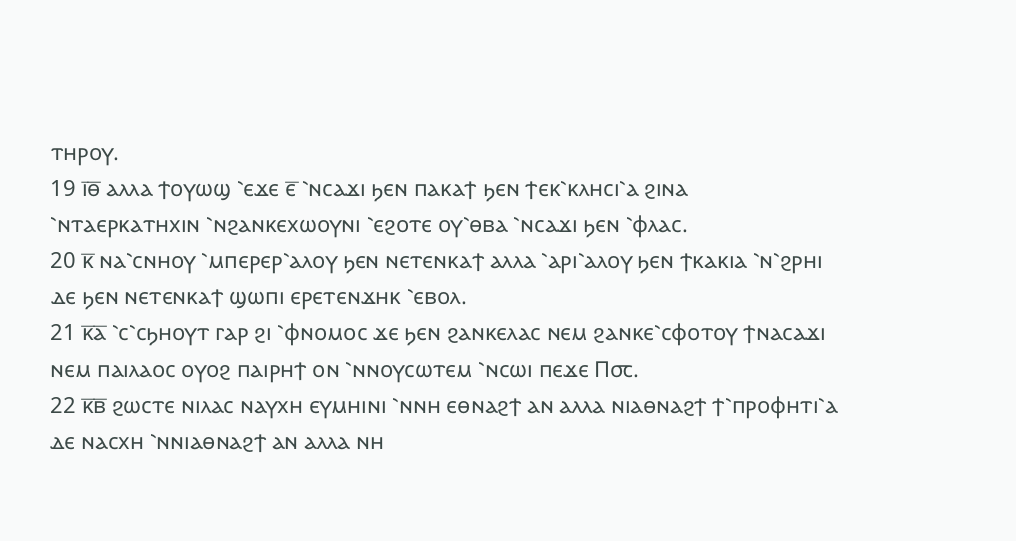ⲧⲏⲣⲟⲩ.
19 ⲓ̅ⲑ̅ ⲁⲗⲗⲁ ϯⲟⲩⲱϣ ⳿ⲉϫⲉ ⲉ̅ ⳿ⲛⲥⲁϫⲓ ϧⲉⲛ ⲡⲁⲕⲁϯ ϧⲉⲛ ϯⲉⲕ⳿ⲕⲗⲏⲥⲓ⳿ⲁ ϩⲓⲛⲁ ⳿ⲛⲧⲁⲉⲣⲕⲁⲧⲏⲭⲓⲛ ⳿ⲛϩⲁⲛⲕⲉⲭⲱⲟⲩⲛⲓ ⳿ⲉϩⲟⲧⲉ ⲟⲩ⳿ⲑⲃⲁ ⳿ⲛⲥⲁϫⲓ ϧⲉⲛ ⳿ⲫⲗⲁⲥ.
20 ⲕ̅ ⲛⲁ⳿ⲥⲛⲏⲟⲩ ⳿ⲙⲡⲉⲣⲉⲣ⳿ⲁⲗⲟⲩ ϧⲉⲛ ⲛⲉⲧⲉⲛⲕⲁϯ ⲁⲗⲗⲁ ⳿ⲁⲣⲓ⳿ⲁⲗⲟⲩ ϧⲉⲛ ϯⲕⲁⲕⲓⲁ ⳿ⲛ⳿ϩⲣⲏⲓ ⲇⲉ ϧⲉⲛ ⲛⲉⲧⲉⲛⲕⲁϯ ϣⲱⲡⲓ ⲉⲣⲉⲧⲉⲛϫⲏⲕ ⳿ⲉⲃⲟⲗ.
21 ⲕ̅ⲁ̅ ⳿ⲥ⳿ⲥϧⲏⲟⲩⲧ ⲅⲁⲣ ϩⲓ ⳿ⲫⲛⲟⲙⲟⲥ ϫⲉ ϧⲉⲛ ϩⲁⲛⲕⲉⲗⲁⲥ ⲛⲉⲙ ϩⲁⲛⲕⲉ⳿ⲥⲫⲟⲧⲟⲩ ϯⲛⲁⲥⲁϫⲓ ⲛⲉⲙ ⲡⲁⲓⲗⲁⲟⲥ ⲟⲩⲟϩ ⲡⲁⲓⲣⲏϯ ⲟⲛ ⳿ⲛⲛⲟⲩⲥⲱⲧⲉⲙ ⳿ⲛⲥⲱⲓ ⲡⲉϫⲉ Ⲡ⳪.
22 ⲕ̅ⲃ̅ ϩⲱⲥⲧⲉ ⲛⲓⲗⲁⲥ ⲛⲁⲩⲭⲏ ⲉⲩⲙⲏⲓⲛⲓ ⳿ⲛⲛⲏ ⲉⲑⲛⲁϩϯ ⲁⲛ ⲁⲗⲗⲁ ⲛⲓⲁⲑⲛⲁϩϯ ϯ⳿ⲡⲣⲟⲫⲏⲧⲓ⳿ⲁ ⲇⲉ ⲛⲁⲥⲭⲏ ⳿ⲛⲛⲓⲁⲑⲛⲁϩϯ ⲁⲛ ⲁⲗⲗⲁ ⲛⲏ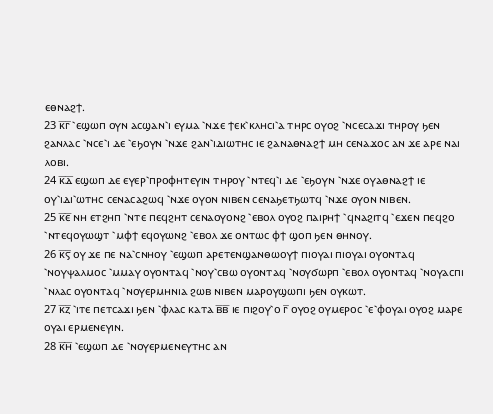ⲉⲑⲛⲁϩϯ.
23 ⲕ̅ⲅ̅ ⳿ⲉϣⲱⲡ ⲟⲩⲛ ⲁⲥϣⲁⲛ⳿ⲓ ⲉⲩⲙⲁ ⳿ⲛϫⲉ ϯⲉⲕ⳿ⲕⲗⲏⲥⲓ⳿ⲁ ⲧⲏⲣⲥ ⲟⲩⲟϩ ⳿ⲛⲥⲉⲥⲁϫⲓ ⲧⲏⲣⲟⲩ ϧⲉⲛ ϩⲁⲛⲗⲁⲥ ⳿ⲛⲥⲉ⳿ⲓ ⲇⲉ ⳿ⲉϧⲟⲩⲛ ⳿ⲛϫⲉ ϩⲁⲛ⳿ⲓⲇⲓⲱⲧⲏⲥ ⲓⲉ ϩⲁⲛⲁⲑⲛⲁϩϯ ⲙⲏ ⲥⲉⲛⲁϫⲟⲥ ⲁⲛ ϫⲉ ⲁⲣⲉ ⲛⲁⲓ ⲗⲟⲃⲓ.
24 ⲕ̅ⲇ̅ ⲉϣⲱⲡ ⲇⲉ ⲉⲩⲉⲣ⳿ⲡⲣⲟⲫⲏⲧⲉⲩⲓⲛ ⲧⲏⲣⲟⲩ ⳿ⲛⲧⲉϥ⳿ⲓ ⲇⲉ ⳿ⲉϧⲟⲩⲛ ⳿ⲛϫⲉ ⲟⲩⲁⲑⲛⲁϩϯ ⲓⲉ ⲟⲩ⳿ⲓⲇⲓ⳿ⲱⲧⲏⲥ ⲥⲉⲛⲁⲥⲁϩⲱϥ ⳿ⲛϫⲉ ⲟⲩⲟⲛ ⲛⲓⲃⲉⲛ ⲥⲉⲛⲁϧⲉⲧϧⲱⲧϥ ⳿ⲛϫⲉ ⲟⲩⲟⲛ ⲛⲓⲃⲉⲛ.
25 ⲕ̅ⲉ̅ ⲛⲏ ⲉⲧϩⲏⲡ ⳿ⲛⲧⲉ ⲡⲉϥϩⲏⲧ ⲥⲉⲛⲁⲟⲩⲟⲛϩ ⳿ⲉⲃⲟⲗ ⲟⲩⲟϩ ⲡⲁⲓⲣⲏϯ ⳿ϥⲛⲁϩⲓⲧϥ ⳿ⲉϫⲉⲛ ⲡⲉϥϩⲟ ⳿ⲛⲧⲉϥⲟⲩⲱϣⲧ ⳿ⲙⲫϯ ⲉϥⲟⲩⲱⲛϩ ⳿ⲉⲃⲟⲗ ϫⲉ ⲟⲛⲧⲱⲥ ⲫϯ ϣⲟⲡ ϧⲉⲛ ⲑⲏⲛⲟⲩ.
26 ⲕ̅ⲋ̅ ⲟⲩ ϫⲉ ⲡⲉ ⲛⲁ⳿ⲥⲛⲏⲟⲩ ⳿ⲉϣⲱⲡ ⲁⲣⲉⲧⲉⲛϣⲁⲛⲑⲱⲟⲩϯ ⲡⲓⲟⲩⲁⲓ ⲡⲓⲟⲩⲁⲓ ⲟⲩⲟⲛⲧⲁϥ ⳿ⲛⲟⲩⲯⲁⲗⲙⲟⲥ ⳿ⲙⲙⲁⲩ ⲟⲩⲟⲛⲧⲁϥ ⳿ⲛⲟⲩ⳿ⲥⲃⲱ ⲟⲩⲟⲛⲧⲁϥ ⳿ⲛⲟⲩϭⲱⲣⲡ ⳿ⲉⲃⲟⲗ ⲟⲩⲟⲛⲧⲁϥ ⳿ⲛⲟⲩⲁⲥⲡⲓ ⳿ⲛⲗⲁⲥ ⲟⲩⲟⲛⲧⲁϥ ⳿ⲛⲟⲩⲉⲣⲙⲏⲛⲓⲁ ϩⲱⲃ ⲛⲓⲃⲉⲛ ⲙⲁⲣⲟⲩϣⲱⲡⲓ ϧⲉⲛ ⲟⲩⲕⲱⲧ.
27 ⲕ̅ⲍ̅ ⳿ⲓⲧⲉ ⲡⲉⲧⲥⲁϫⲓ ϧⲉⲛ ⳿ⲫⲗⲁⲥ ⲕⲁⲧⲁ ⲃ̅ⲃ̅ ⲓⲉ ⲡⲓϩⲟⲩ⳿ⲟ ⲅ̅ ⲟⲩⲟϩ ⲟⲩⲙⲉⲣⲟⲥ ⳿ⲉ⳿ⲫⲟⲩⲁⲓ ⲟⲩⲟϩ ⲙⲁⲣⲉ ⲟⲩⲁⲓ ⲉⲣⲙⲉⲛⲉⲩⲓⲛ.
28 ⲕ̅ⲏ̅ ⳿ⲉϣⲱⲡ ⲇⲉ ⳿ⲛⲟⲩⲉⲣⲙⲉⲛⲉⲩⲧⲏⲥ ⲁⲛ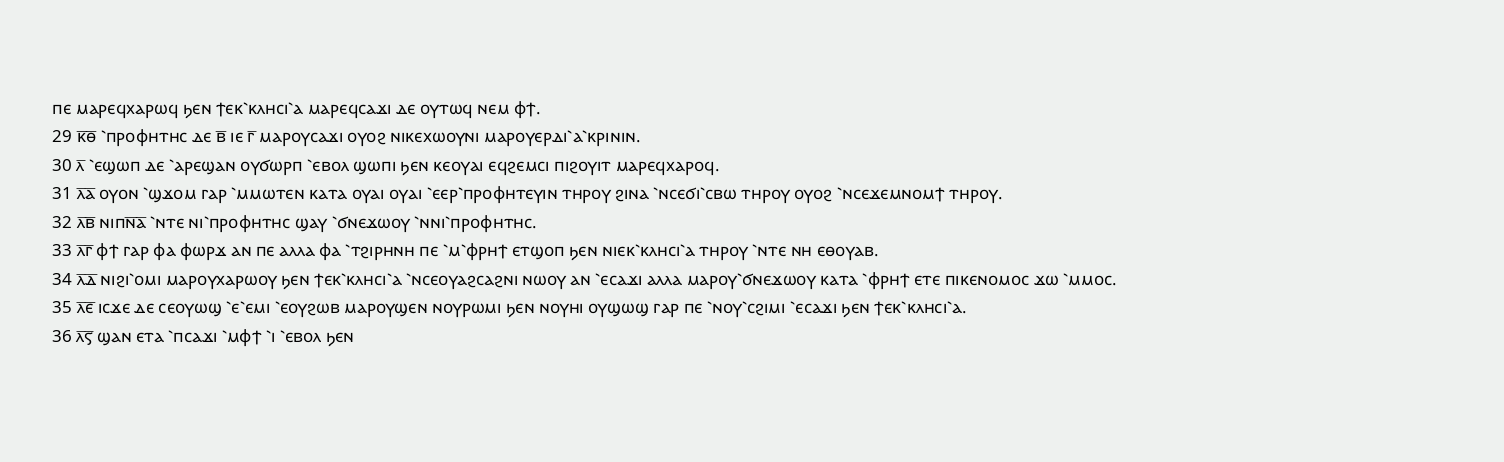ⲡⲉ ⲙⲁⲣⲉϥⲭⲁⲣⲱϥ ϧⲉⲛ ϯⲉⲕ⳿ⲕⲗⲏⲥⲓ⳿ⲁ ⲙⲁⲣⲉϥⲥⲁϫⲓ ⲇⲉ ⲟⲩⲧⲱϥ ⲛⲉⲙ ⲫϯ.
29 ⲕ̅ⲑ̅ ⳿ⲡⲣⲟⲫⲏⲧⲏⲥ ⲇⲉ ⲃ̅ ⲓⲉ ⲅ̅ ⲙⲁⲣⲟⲩⲥⲁϫⲓ ⲟⲩⲟϩ ⲛⲓⲕⲉⲭⲱⲟⲩⲛⲓ ⲙⲁⲣⲟⲩⲉⲣⲇⲓ⳿ⲁ⳿ⲕⲣⲓⲛⲓⲛ.
30 ⲗ̅ ⳿ⲉϣⲱⲡ ⲇⲉ ⳿ⲁⲣⲉϣⲁⲛ ⲟⲩϭⲱⲣⲡ ⳿ⲉⲃⲟⲗ ϣⲱⲡⲓ ϧⲉⲛ ⲕⲉⲟⲩⲁⲓ ⲉϥϩⲉⲙⲥⲓ ⲡⲓϩⲟⲩⲓⲧ ⲙⲁⲣⲉϥⲭⲁⲣⲟϥ.
31 ⲗ̅ⲁ̅ ⲟⲩⲟⲛ ⳿ϣϫⲟⲙ ⲅⲁⲣ ⳿ⲙⲙⲱⲧⲉⲛ ⲕⲁⲧⲁ ⲟⲩⲁⲓ ⲟⲩⲁⲓ ⳿ⲉⲉⲣ⳿ⲡⲣⲟⲫⲏⲧⲉⲩⲓⲛ ⲧⲏⲣⲟⲩ ϩⲓⲛⲁ ⳿ⲛⲥⲉϭⲓ⳿ⲥⲃⲱ ⲧⲏⲣⲟⲩ ⲟⲩⲟϩ ⳿ⲛⲥⲉϫⲉⲙⲛⲟⲙϯ ⲧⲏⲣⲟⲩ.
32 ⲗ̅ⲃ̅ ⲛⲓⲡⲛ̅ⲁ̅ ⳿ⲛⲧⲉ ⲛⲓ⳿ⲡⲣⲟⲫⲏⲧⲏⲥ ϣⲁⲩ ⳿ϭⲛⲉϫⲱⲟⲩ ⳿ⲛⲛⲓ⳿ⲡⲣⲟⲫⲏⲧⲏⲥ.
33 ⲗ̅ⲅ̅ ⲫϯ ⲅⲁⲣ ⲫⲁ ⲫⲱⲣϫ ⲁⲛ ⲡⲉ ⲁⲗⲗⲁ ⲫⲁ ⳿ⲧϩⲓⲣⲏⲛⲏ ⲡⲉ ⳿ⲙ⳿ⲫⲣⲏϯ ⲉⲧϣⲟⲡ ϧⲉⲛ ⲛⲓⲉⲕ⳿ⲕⲗⲏⲥⲓ⳿ⲁ ⲧⲏⲣⲟⲩ ⳿ⲛⲧⲉ ⲛⲏ ⲉⲑⲟⲩⲁⲃ.
34 ⲗ̅ⲇ̅ ⲛⲓϩⲓ⳿ⲟⲙⲓ ⲙⲁⲣⲟⲩⲭⲁⲣⲱⲟⲩ ϧⲉⲛ ϯⲉⲕ⳿ⲕⲗⲏⲥⲓ⳿ⲁ ⳿ⲛⲥⲉⲟⲩⲁϩⲥⲁϩⲛⲓ ⲛⲱⲟⲩ ⲁⲛ ⳿ⲉⲥⲁϫⲓ ⲁⲗⲗⲁ ⲙⲁⲣⲟⲩ⳿ϭⲛⲉϫⲱⲟⲩ ⲕⲁⲧⲁ ⳿ⲫⲣⲏϯ ⲉⲧⲉ ⲡⲓⲕⲉⲛⲟⲙⲟⲥ ϫⲱ ⳿ⲙⲙⲟⲥ.
35 ⲗ̅ⲉ̅ ⲓⲥϫⲉ ⲇⲉ ⲥⲉⲟⲩⲱϣ ⳿ⲉ⳿ⲉⲙⲓ ⳿ⲉⲟⲩϩⲱⲃ ⲙⲁⲣⲟⲩϣⲉⲛ ⲛⲟⲩⲣⲱⲙⲓ ϧⲉⲛ ⲛⲟⲩⲏⲓ ⲟⲩϣⲱϣ ⲅⲁⲣ ⲡⲉ ⳿ⲛⲟⲩ⳿ⲥϩⲓⲙⲓ ⳿ⲉⲥⲁϫⲓ ϧⲉⲛ ϯⲉⲕ⳿ⲕⲗⲏⲥⲓ⳿ⲁ.
36 ⲗ̅ⲋ̅ ϣⲁⲛ ⲉⲧⲁ ⳿ⲡⲥⲁϫⲓ ⳿ⲙⲫϯ ⳿ⲓ ⳿ⲉⲃⲟⲗ ϧⲉⲛ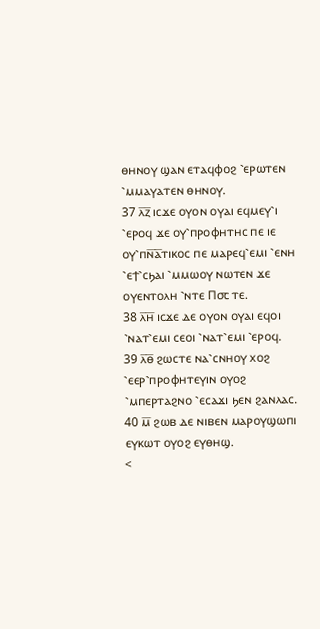ⲑⲏⲛⲟⲩ ϣⲁⲛ ⲉⲧⲁϥⲫⲟϩ ⳿ⲉⲣⲱⲧⲉⲛ ⳿ⲙⲙⲁⲩⲁⲧⲉⲛ ⲑⲏⲛⲟⲩ.
37 ⲗ̅ⲍ̅ ⲓⲥϫⲉ ⲟⲩⲟⲛ ⲟⲩⲁⲓ ⲉϥⲙⲉⲩ⳿ⲓ ⳿ⲉⲣⲟϥ ϫⲉ ⲟⲩ⳿ⲡⲣⲟⲫⲏⲧⲏⲥ ⲡⲉ ⲓⲉ ⲟⲩ⳿ⲡⲛ̅ⲁ̅ⲧⲓⲕⲟⲥ ⲡⲉ ⲙⲁⲣⲉϥ⳿ⲉⲙⲓ ⳿ⲉⲛⲏ ⳿ⲉϯ⳿ⲥϧⲁⲓ ⳿ⲙⲙⲱⲟⲩ ⲛⲱⲧⲉⲛ ϫⲉ ⲟⲩⲉⲛⲧⲟⲗⲏ ⳿ⲛⲧⲉ Ⲡ⳪ ⲧⲉ.
38 ⲗ̅ⲏ̅ ⲓⲥϫⲉ ⲇⲉ ⲟⲩⲟⲛ ⲟⲩⲁⲓ ⲉϥⲟⲓ ⳿ⲛⲁⲧ⳿ⲉⲙⲓ ⲥⲉⲟⲓ ⳿ⲛⲁⲧ⳿ⲉⲙⲓ ⳿ⲉⲣⲟϥ.
39 ⲗ̅ⲑ̅ ϩⲱⲥⲧⲉ ⲛⲁ⳿ⲥⲛⲏⲟⲩ ⲭⲟϩ ⳿ⲉⲉⲣ⳿ⲡⲣⲟⲫⲏⲧⲉⲩⲓⲛ ⲟⲩⲟϩ ⳿ⲙⲡⲉⲣⲧⲁϩⲛⲟ ⳿ⲉⲥⲁϫⲓ ϧⲉⲛ ϩⲁⲛⲗⲁⲥ.
40 ⲙ̅ ϩⲱⲃ ⲇⲉ ⲛⲓⲃⲉⲛ ⲙⲁⲣⲟⲩϣⲱⲡⲓ ⲉⲩⲕⲱⲧ ⲟⲩⲟϩ ⲉⲩⲑⲏϣ.
<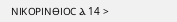ⲚⲒⲔⲞⲢⲒⲚⲐⲒⲞⲤ Ⲁ 14 >